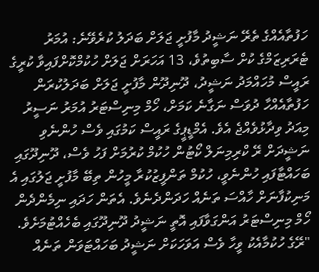ހަފުތާއެއްގެ ތެރޭ ނަޝީދު މާފުށީ ޖަލަށް ބަދަލު ކުރެވޭނެ: އުމަރު
ޓެރަރިޒަމްގެ ކުށް ސާބިތުވެ، 13 އަހަރަށް ޖަލަށް ހުކުމްކޮށްފައިވާ ކުރީގެ ރައީސް މުހައްމަދު ނަޝީދު، ދޫނިދޫން މާފުށީ ޖަލަށް ބަދަލުކުރަން ހަފުތާއެއްހާ ދުވަސް ނަގާނެ ކަމަށް، ހޯމް މިނިސްޓަރު އުމަރު ނަސީރު މިއަދު ވިދާޅުވެއްޖެ އެވެ. އެމްޑީޕީގެ ރައީސް ކަމުގައި ވެސް ހުންނެވި ނަޝީދަށް ރޭ ކްރިމިނަލް ކޯޓުން ހުކުމް ކުރުމަށް ފަހު ވެސް، ދޫނިދޫގައި ބަހައްޓާފައި ހުންނެވީ، ހުކުމް ތަންފީޒުކުރާ މީހުން ތިބޭ މާފުށީ ޖަލުގައި އެ މަނިކުފާނަށް ހާއްސަ ތަނެއް ހަދަންދެނެވެ. އެތަން ހަދައި ނިމެންދެން ހޯމް މިނިސްޓަރު އަންގަވާފައި އޮތީ ނަޝީދު ދޫނިދޫގައި ބެހެއްޓުމަށެވެ. "ރޭގެ ހުކުމާއެކު ވީހާ ވެސް އަވަހަކަށް ނަޝީދު ބަހައްޓަވަން ތަނެއް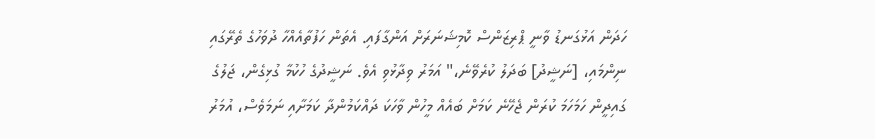ހަދަން އަޅުގަނޑު ވާނީ ޕްރިޒަންސް ކޮމިޝަނަރަށް އަންގާފައި. އެތަން ހަފުތާއެއްހާ ދުވަހުގެ ތެރޭގައި ނިންމައި، [ނަޝީދު] ބަދަލު ކުރެވޭނެ،" އަމަރު ވިދާޅުވި އެވެ. ނަޝީދުގެ ހުކުމާ ގުޅިގެން، ޖަލުގެ ގައިދީން ހަމަހަމަ ކުރަން ޖެހޭނެ ކަމަށް ބައެއް މީހުން ވާހަކަ ދައްކަމުންދާ ކަމަށާއި ނަމަވެސް، އުމަރު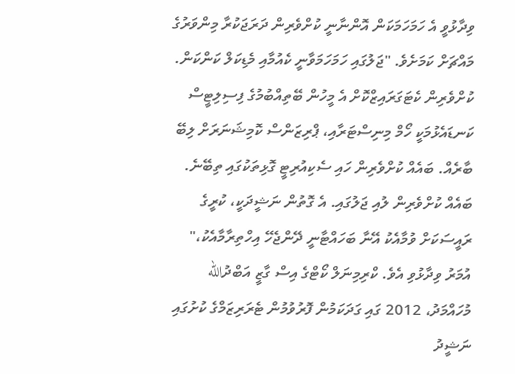ވިދާޅުވީ އެ ހަމަހަމަކަން އޮންނާނީ ކުށްވެރިން ދަރަޖަކުރާ މިންވަރުގެ މައްޗަށް ކަމަށެވެ. "ޖަލުގައި ހަމަހަމަވާނީ ކެއުމާއި މެޑިކަލް ކަންކަން. ކުށްވެރިން ކެޓަގަރައިޒްކޮށް އެ މީހުން ބޭތިއްބުމުގެ ފިސިލިޓީސް ކަނޑައެޅުމަކީ ހޯމް މިނިސްޓަރާއި، ޕްރިޒަންސް ކޮމިޝަނަރަށް ލިބޭ ބާރެއް. ބައެއް ކުށްވެރިން ހައި ސެކިއުރިޓީ ގޮޅިތަކުގައި ތިބޭނެ. ބައެއް ކުށްވެރިން ލުއި ޖަލުގައި. އެ ގޮތުން ނަޝީދަކީ، ކުރީގެ ރައީސަކަށް ވުމާއެކު އޭނާ ބަހައްޓާނީ ދޭންޖެހޭ އިހްތިރާމާއެކު،" އުމަރު ވިދާޅުވި އެވެ. ކްރިމިނަލް ކޯޓްގެ އިސް ގާޒީ އަބްދުالله މުހައްމަދު، 2012 ގައި ގަދަކަމުން ފޮރުވުމުން ޓެރަރިޒަމްގެ ކުށުގައި ނަޝީދު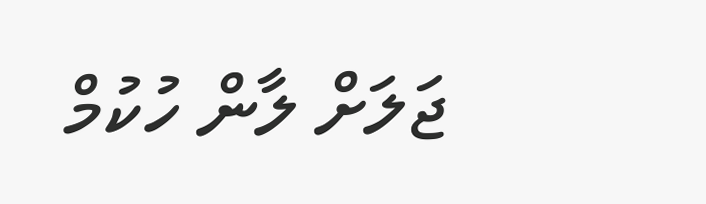ޖަލަށް ލާން ހުކުމް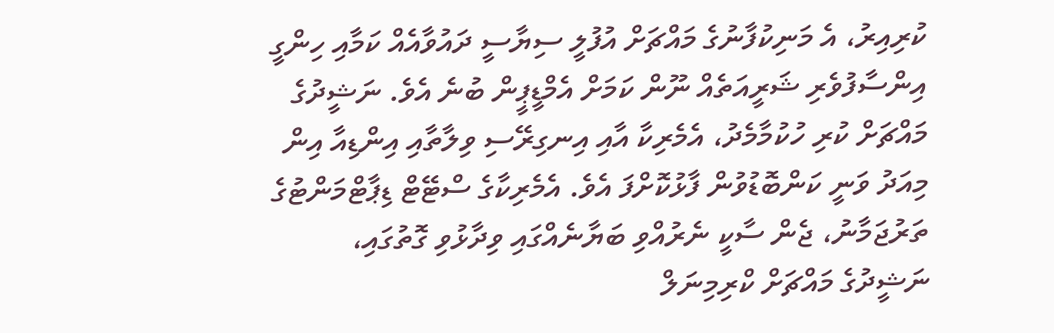ކުރިއިރު، އެ މަނިކުފާނުގެ މައްޗަށް އުފުލީ ސިޔާސީ ދައުވާއެއް ކަމާއި ހިންގީ އިންސާފުވެރި ޝަރީއަތެއް ނޫން ކަމަށް އެމްޑީޕީން ބުނެ އެވެ. ނަޝީދުގެ މައްޗަށް ކުރި ހުކުމާމެދު، އެމެރިކާ އާއި އިނގިރޭސި ވިލާތާއި އިންޑިއާ އިން މިއަދު ވަނީ ކަންބޮޑުވުން ފާޅުކޮށްފަ އެވެ. އެމެރިކާގެ ސްޓޭޓް ޑިޕާޓްމަންޓުގެ ތަރުޖަމާނު، ޖެން ސާކީ ނެރުއްވި ބަޔާނެއްގައި ވިދާޅުވި ގޮތުގައި، ނަޝީދުގެ މައްޗަށް ކްރިމިނަލް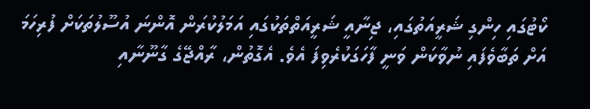ކޯޓުގައި ހިންގި ޝަރީއަތުގައި، ޖިނާއީ ޝަރީއަތްތަކުގައި އަމަލުކުރަން އޮންނަ އުސޫލުތަކަށް ފުރިހަމަ އަށް ތަބާވެފައި ނުވާކަން ވަނީ ފާހަގަކުރެވިފަ އެވެ. އެގޮތުން، ރާއްޖޭގެ ގާނޫނާއި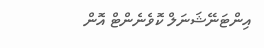އިންޓަނޭޝަނަލް ކޮވެނެންޓް އޮން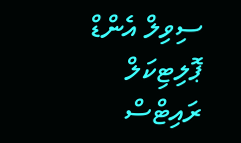ސިވިލް އެންޑް ޕޮލިޓިކަލް ރައިޓްސް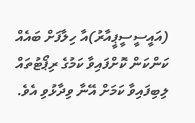(އައީސީސީޕީއާރު)އާ ހިލާފަށް ބައެއް ކަންކަން ކޮށްފައިވާ ކަމުގެ ރިޕޯޓުތައް ލިބިފައިވާ ކަމަށް އޭނާ ވިދާޅުވި އެވެ.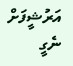އަރުޝީފަށް ނެގީ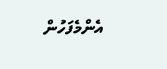އެންމެފަހުން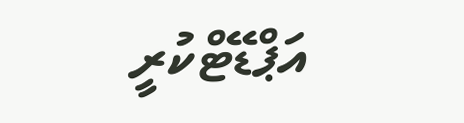އަޕްޑޭޓްކުރީ